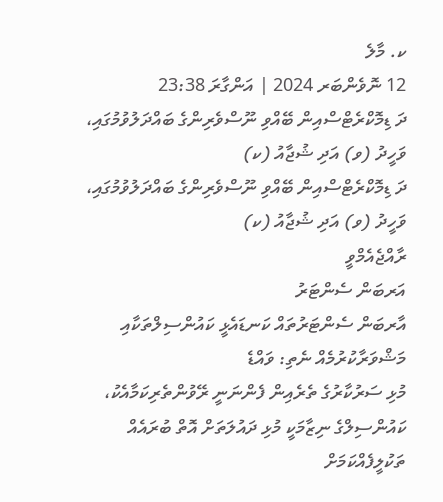ކ. މާލެ
12 ނޮވެންބަރ 2024 | އަންގާރަ 23:38
ދަ ޑިމޮކްރެޓްސްއިން ބޭއްވި ނޫސްވެރިންގެ ބައްދަލުވުމުގައި، ވަހީދު (ވ) އަދި ޝުޖާއު (ކ)
ދަ ޑިމޮކްރެޓްސްއިން ބޭއްވި ނޫސްވެރިންގެ ބައްދަލުވުމުގައި، ވަހީދު (ވ) އަދި ޝުޖާއު (ކ)
ރާއްޖެއެމްވީ
އަރބަން ސެންޓަރު
އާރބަން ސެންޓަރުތައް ކަނޑައެޅީ ކައުންސިލްތަކާއި މަޝްވަރާކުރުމެއް ނެތި: ވައްޑެ
މުޅި ސަރުކާރުގެ ތެރެއިން ފެންނަނީ ރޭވުންތެރިކަމާއެކު، ކައުންސިލްގެ ނިޒާމަކީ މުޅި ދައުލަތަށް އޮތް ބުރައެއް ތަކުލީފެއްކަމަށް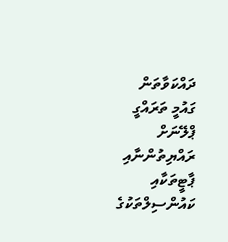ދައްކަވާތަން
ގައުމީ ތަރައްގީ ޕްލޭނަށް ރައްޔިތުންނާއި ޕާޓީތަކާއި ކައުންސިލްތަކުގެ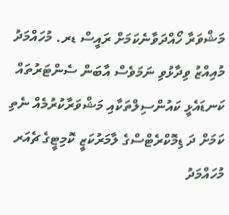މަޝްވަރާ ހޯއްދަވާނެކަމަށް ރައީސް ޑރ. މުހައްމަދު މުއިއްޒު ވިދާޅުވި ނަމަވެސް އާބަން ސެންޓަރުތައް ކަނޑައެޅީ ކައުންސިލްތަކާއި މަޝްވަރާކުރުމެއް ނެތި ކަމަށް ދަ ޑިމޮކްރެޓްސްގެ ލާމަރުކަޒީ ކޮމިޓީގެ ޗެއަރ މުހައްމަދު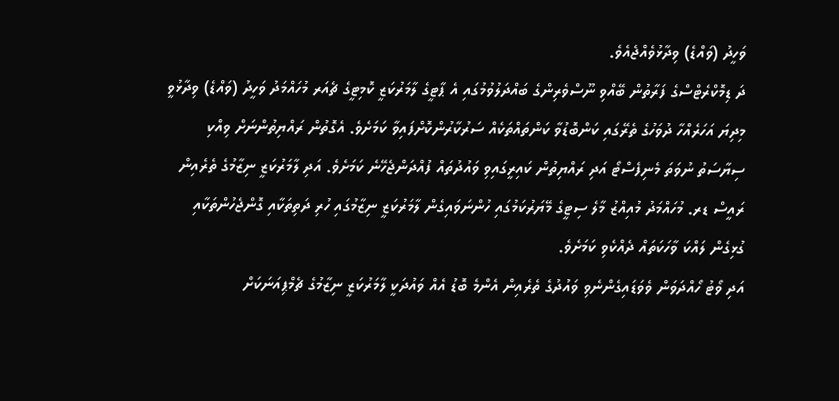ވަހީދު (ވައްޑެ) ވިދާޅުވެއްޖެއެވެ.
ދަ ޑިމޮކްރެޓްސްގެ ފަރާތުން ބޭއްވި ނޫސްވެރިންގެ ބައްދަލުވުމުގައި އެ ޕާޓީގެ ލާމަރުކަޒީ ކޮމިޓީގެ ޗެއަރ މުހައްމަދު ވަހީދު (ވައްޑެ) ވިދާޅުވީ މިދިޔަ އަހަރެއްހާ ދުވަހުގެ ތެރޭގައި ކަންބޮޑުވާ ކަންތައްތަކެއް ސަރުކާރުންކޮށްފައިވާ ކަމަށެވެ. އެގޮތުން ރައްޔިތުންނަށް ވިއްކި ސިޔާސަތު ނުވަތަ މެނިފެސްޓޯ އަދި ރައްޔިތުން ކައިރީގައިވި ވައުދުތައް ފުއްދަންޖެހޭނެ ކަމަށެވެ. އަދި ލާމަރުކަޒީ ނިޒާމުގެ ތެރެއިން ރައީސް ޑރ. މުހައްމަދު މުއިއްޒު މާލެ ސިޓީގެ މޭޔަރުކަމުގައި ހުންނަވައިގެން ލާމަރުކަޒީ ނިޒާމުގައި ހުރި ދަތިތަކާއި ގޮންޖެހުންތަކާއި ގުޅިގެން ލައްކަ ވާހަކަތައް ދެއްކެވި ކަމަށެވެ.
އަދި ވޯޓު ހޯއްދަވަން ވެވަޑައިގެންނެވި ވައުދުގެ ތެރެއިން އެންމެ ބޮޑު އެއް ވައުދަކީ ލާމަރުކަޒީ ނިޒާމުގެ ޗެމްޕިއަނަކަށް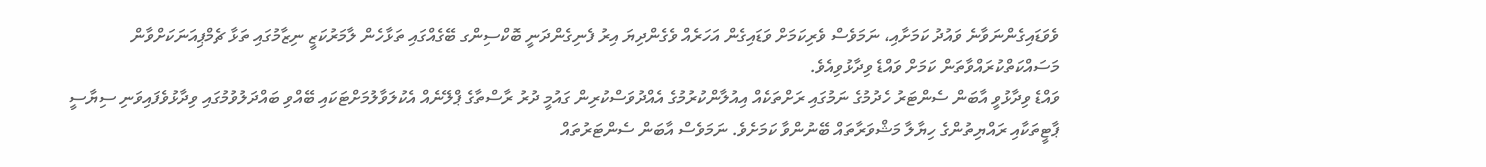ވެވަޑައިގެންނަވާނެ ވައުދު ކަމަށާއި، ނަމަވެސް ވެރިކަމަށް ވަޑައިގެން އަހަރެއް ވެގެންދިޔަ އިރު ފެނިގެންދަނީ ބޮކްސިންގ ބޭގެއްގައި ތަޅާހެން ލާމަރުކަޒީ ނިޒާމުގައި ތަޅާ ޗެމްޕިއަނަކަށްވާން މަސައްކަތްކުރައްވާތަން ކަމަށް ވައްޑެ ވިދާޅުވިއެވެ.
ވައްޑެ ވިދާޅުވީ އާބަން ސެންޓަރު ހެދުމުގެ ނަމުގައި ރަށްތަކެއް އިއުލާންކުރުމުގެ އެއްދުވަސްކުރިން ގައުމީ ދުރު ރާސްތާގެ ޕްލޭނެއް އެކުލަވާލުމަށްޓަކައި ބޭއްވި ބައްދަލުވުމުގައި ވިދާޅުވެފައިވަނި ސިޔާސީ ޕާޓީތަކާއި ރައްޔިތުންގެ ހިޔާލާ މަޝްވަރާތައް ބޭނުންވާ ކަމަށެވެ. ނަމަވެސް އާބަން ސެންޓަރުތައް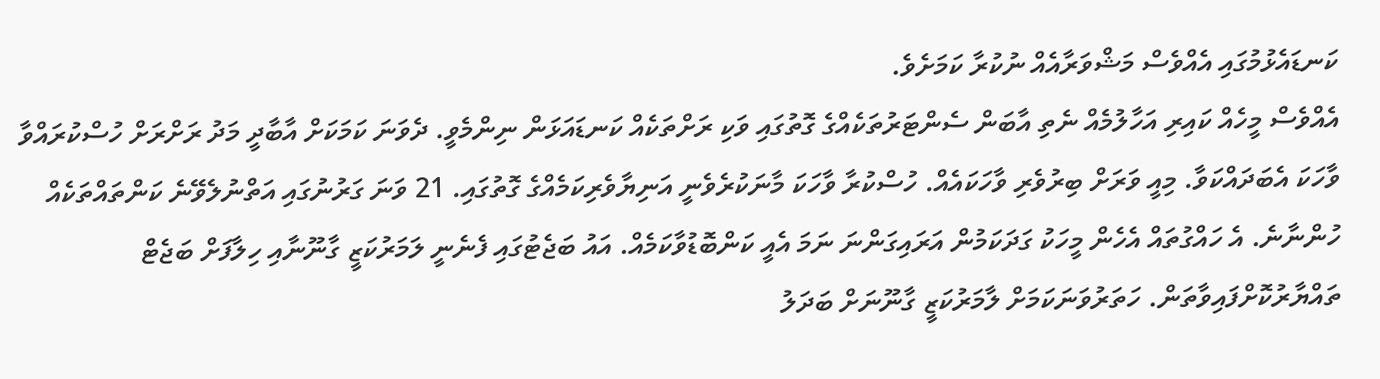ކަނޑައެޅުމުގައި އެއްވެސް މަޝްވަރާއެއް ނުކުރާ ކަމަށެވެ.
އެއްވެސް މީހެއް ކައިރި އަހާލުމެއް ނެތި އާބަން ސެންޓަރުތަކެއްގެ ގޮތުގައި ވަކި ރަށްތަކެއް ކަނޑައަޅަން ނިންމެވީ. ދެވަނަ ކަމަކަށް އާބާދީ މަދު ރަށްރަށް ހުސްކުރައްވާ ވާހަކަ އެބަދައްކަވާ. މިއީ ވަރަށް ބިރުވެރި ވާހަކައެއް. ހުސްކުރާ ވާހަކަ މާނަކުރެވެނީ އަނިޔާވެރިކަމެއްގެ ގޮތުގައި. 21 ވަނަ ގަރުނުގައި އަތްނުލެވޭނެ ކަންތައްތަކެއް ހުންނާނެ. އެ ހައްގުތައް އެހެން މީހަކު ގަދަކަމުން އަރައިގަންނަ ނަމަ އެއީ ކަންބޮޑުވާކަމެއް. އައު ބަޖެޓުގައި ފެނެނީ ލަމަރުކަޒީ ގާނޫނާއި ހިލާފަށް ބަޖެޓް ތައްޔާރުކޮށްފައިވާތަން. ހަތަރުވަނަކަމަށް ލާމަރުކަޒީ ގާނޫނަށް ބަދަލު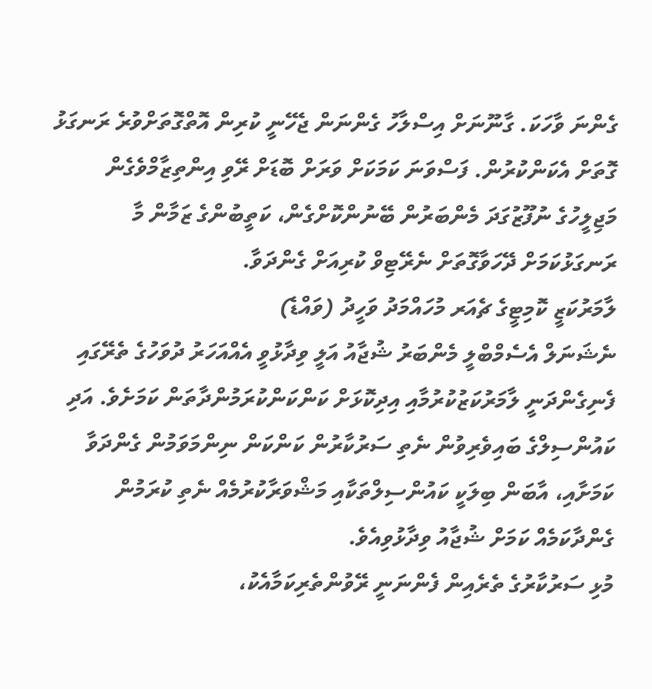ގެންނަ ވާހަކަ. ގާނޫނަށް އިސްލާހު ގެންނަން ޖެހޭނީ ކުރިން އޮތްގޮތަށްވުރެ ރަނގަޅު ގޮތަށް އެކަންކުރުން. ފަސްވަނަ ކަމަކަށް ވަރަށް ބޮޑަށް ރޭވި އިންތިޒާމްވެގެން މަޖިލީހުގެ ނުފޫޒުގަދަ މެންބަރުން ބޭނުންކޮށްގެން، ކަތީބުންގެ ޒަމާން މާ ރަނގަޅުކަމަށް ދޭހަވާގޮތަށް ނެރޭޓިވް ކުރިއަށް ގެންދަވާ.
ލާމަރުކަޒީ ކޮމިޓީގެ ޗެއަރ މުހައްމަދު ވަހީދު (ވައްޑެ)
ނެޝަނަލް އެސެމްބްލީ މެންބަރު ޝުޖާއު އަލީ ވިދާޅުވީ އެއްއަހަރު ދުވަހުގެ ތެރޭގައި ފެނިގެންދަނީ ލާމަރުކަޒުކުރުމާއި އިދިކޮޅަށް ކަންކަންކުރަމުންދާތަން ކަމަށެވެ. އަދި ކައުންސިލްގެ ބައިވެރިވުން ނެތި ސަރުކާރުން ކަންކަން ނިންމަވަމުން ގެންދަވާ ކަމަށާއި، އާބަން ބިލަކީ ކައުންސިލްތަކާއި މަޝްވަރާކުރުމެއް ނެތި ކުރަމުން ގެންދާކަމެއް ކަމަށް ޝުޖާއު ވިދާޅުވިއެވެ.
މުޅި ސަރުކާރުގެ ތެރެއިން ފެންނަނީ ރޭވުންތެރިކަމާއެކު،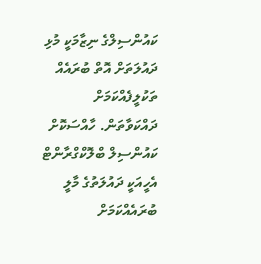ކައުންސިލްގެ ނިޒާމަކީ މުޅި ދައުލަތަށް އޮތް ބުރައެއް ތަކުލީފެއްކަމަށް ދައްކަވާތަން. ހާއްސަކޮށް ކައުންސިލް ބްލޮކްގްރާންޓް އެހީއަކީ ދައުލަތުގެ މާލީ ބުރައެއްކަމަށް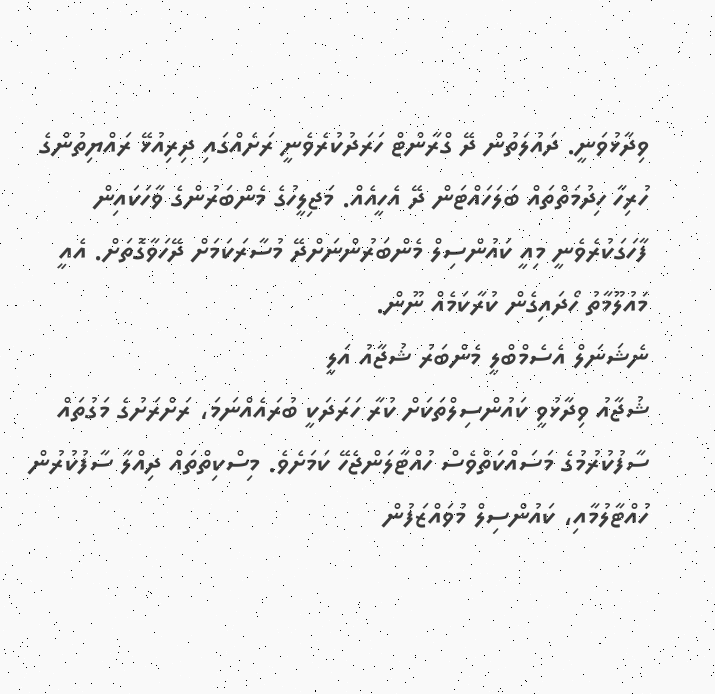ވިދާޅުވަނީ. ދައުލަތުން ދޭ ގްރާންޓް ހަރަދުކުރެވެނީ ރަށެއްގައި ދިރިއުޅޭ ރައްޔިތުންގެ ހުރިހާ ހިދުމަތްތައް ބަލަހައްޓަން ދޭ އެހީއެއް. މަޖިލީހުގެ މެންބަރުންގެ ވާހަކައިން ފާހަގަކުރެވެނީ މިއީ ކައުންސިލް މެންބަރުންނަށްދޭ މުސާރަކަމަށް ދޭހަވާގޮތަށް. އެއީ މައުލޫމާތު ހޯދައިގެން ކުރާކަމެއް ނޫން.
ނެޝަނަލް އެސެމްބްލީ މެންބަރު ޝުޖާއު އަލީ
ޝުޖާއު ވިދާޅުވީ ކައުންސިލްތަކަށް ކުރާ ހަރަދަކީ ބުރައެއްނަމަ، ރަށްރަށުގެ މަގުތައް ސާފުކުރުމުގެ މަސައްކަތްވެސް ހުއްޓާލަންޖެހޭ ކަމަށެވެ. މިސްކިތްތައް ދިއްލާ ސާފުކުރުން ހުއްޓާލުމާއި، ކައުންސިލް މުވައްޒަފުން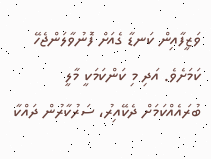ވަޒީފާއިން ކަނޑާ ގެއަށް ފޮނުވާލަންޖެހޭ ކަމަށެވެ. އަދި މި ކަންކަމަކީ މާލީ ބުރައެއްކަމަށް ދެކޭއިރު، ސަރުކާރުން ދައްކާ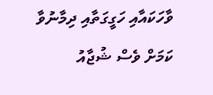ވާހަކައާއި ހަގީގަތާއި ދިމާނުވާ ކަމަށް ވެސް ޝުޖާއު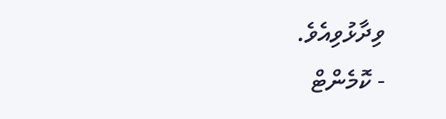ވިދާޅުވިއެވެ.
- ކޮމެންޓް